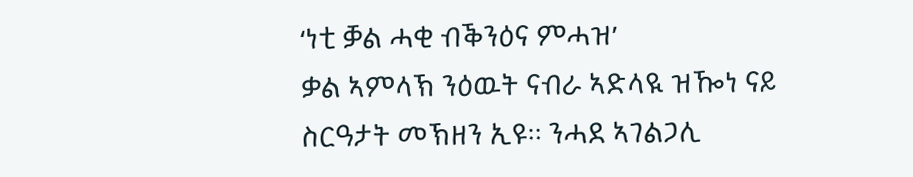‘ነቲ ቓል ሓቂ ብቕንዕና ምሓዝ’
ቃል ኣምላኽ ንዕዉት ናብራ ኣድላዪ ዝዀነ ናይ ስርዓታት መኽዘን ኢዩ። ንሓደ ኣገልጋሊ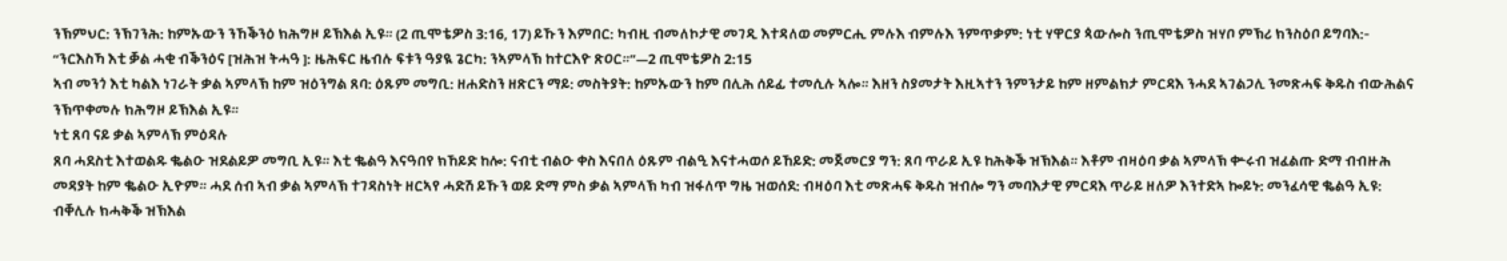ንኽምህር: ንኽገንሕ: ከምኡውን ንኸቕንዕ ክሕግዞ ይኽእል ኢዩ። (2 ጢሞቴዎስ 3:16, 17) ይኹን እምበር: ካብዚ ብመለኮታዊ መገዲ እተዳለወ መምርሒ ምሉእ ብምሉእ ንምጥቃም: ነቲ ሃዋርያ ጳውሎስ ንጢሞቴዎስ ዝሃቦ ምኽሪ ክንስዕቦ ይግባእ:- “ንርእስኻ እቲ ቓል ሓቂ ብቕንዕና [ዝሕዝ ትሓዓ ]: ዜሕፍር ዜብሉ ፍቱን ዓያዪ ጌርካ: ንኣምላኽ ከተርእዮ ጽዐር።”—2 ጢሞቴዎስ 2:15
ኣብ መንጎ እቲ ካልእ ነገራት ቃል ኣምላኽ ከም ዝዕንግል ጸባ: ዕጹም መግቢ: ዘሐድስን ዘጽርን ማይ: መስትያት: ከምኡውን ከም በሊሕ ሰይፊ ተመሲሉ ኣሎ። እዘን ስያመታት እዚኣተን ንምንታይ ከም ዘምልክታ ምርዳእ ንሓደ ኣገልጋሊ ንመጽሓፍ ቅዱስ ብውሕልና ንኽጥቀመሉ ክሕግዞ ይኽእል ኢዩ።
ነቲ ጸባ ናይ ቃል ኣምላኽ ምዕዳሉ
ጸባ ሓደስቲ እተወልዱ ቈልዑ ዝደልይዎ መግቢ ኢዩ። እቲ ቈልዓ እናዓበየ ክኸይድ ከሎ: ናብቲ ብልዑ ቀስ እናበለ ዕጹም ብልዒ እናተሓወሶ ይኸይድ: መጀመርያ ግን: ጸባ ጥራይ ኢዩ ከሕቅቕ ዝኽእል። እቶም ብዛዕባ ቃል ኣምላኽ ቍሩብ ዝፈልጡ ድማ ብብዙሕ መዳያት ከም ቈልዑ ኢዮም። ሓደ ሰብ ኣብ ቃል ኣምላኽ ተገዳስነት ዘርኣየ ሓድሽ ይኹን ወይ ድማ ምስ ቃል ኣምላኽ ካብ ዝፋለጥ ግዜ ዝወሰደ: ብዛዕባ እቲ መጽሓፍ ቅዱስ ዝብሎ ግን መባእታዊ ምርዳእ ጥራይ ዘለዎ እንተድኣ ኰይኑ: መንፈሳዊ ቈልዓ ኢዩ: ብቐሊሉ ክሓቅቕ ዝኽእል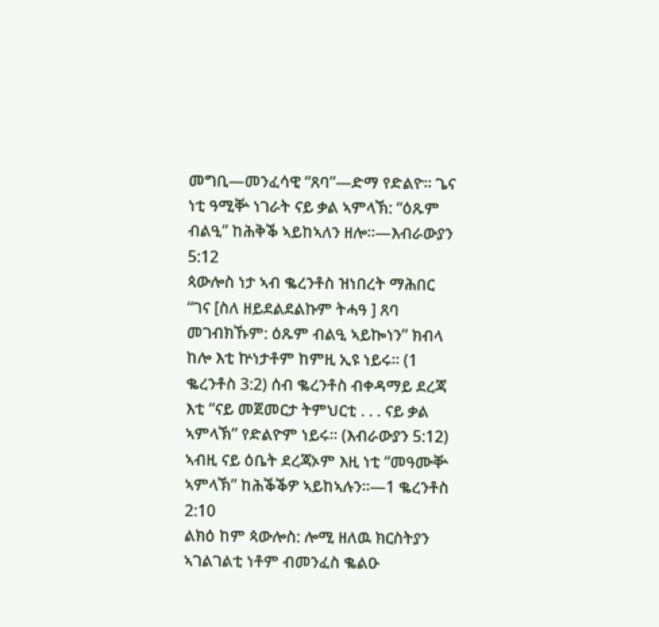መግቢ—መንፈሳዊ “ጸባ”—ድማ የድልዮ። ጌና ነቲ ዓሚቝ ነገራት ናይ ቃል ኣምላኽ: “ዕጹም ብልዒ” ከሕቅቕ ኣይከኣለን ዘሎ።—እብራውያን 5:12
ጳውሎስ ነታ ኣብ ቈረንቶስ ዝነበረት ማሕበር “ገና [ስለ ዘይደልደልኩም ትሓዓ ] ጸባ መገብክኹም: ዕጹም ብልዒ ኣይኰነን” ክብላ ከሎ እቲ ኵነታቶም ከምዚ ኢዩ ነይሩ። (1 ቈረንቶስ 3:2) ሰብ ቈረንቶስ ብቀዳማይ ደረጃ እቲ “ናይ መጀመርታ ትምህርቲ . . . ናይ ቃል ኣምላኽ” የድልዮም ነይሩ። (እብራውያን 5:12) ኣብዚ ናይ ዕቤት ደረጃኦም እዚ ነቲ “መዓሙቝ ኣምላኽ” ከሕቕቕዎ ኣይከኣሉን።—1 ቈረንቶስ 2:10
ልክዕ ከም ጳውሎስ: ሎሚ ዘለዉ ክርስትያን ኣገልገልቲ ነቶም ብመንፈስ ቈልዑ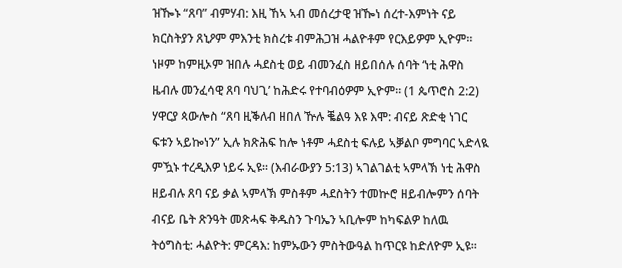ዝዀኑ “ጸባ” ብምሃብ: እዚ ኸኣ ኣብ መሰረታዊ ዝዀነ ሰረተ-እምነት ናይ ክርስትያን ጸኒዖም ምእንቲ ክስረቱ ብምሕጋዝ ሓልዮቶም የርእይዎም ኢዮም። ነዞም ከምዚኦም ዝበሉ ሓደስቲ ወይ ብመንፈስ ዘይበሰሉ ሰባት ‘ነቲ ሕዋስ ዜብሉ መንፈሳዊ ጸባ ባህጊ’ ከሕድሩ የተባብዕዎም ኢዮም። (1 ጴጥሮስ 2:2) ሃዋርያ ጳውሎስ “ጸባ ዚቕለብ ዘበለ ዅሉ ቘልዓ እዩ እሞ: ብናይ ጽድቂ ነገር ፍቱን ኣይኰነን” ኢሉ ክጽሕፍ ከሎ ነቶም ሓደስቲ ፍሉይ ኣቓልቦ ምግባር ኣድላዪ ምዃኑ ተረዲእዎ ነይሩ ኢዩ። (እብራውያን 5:13) ኣገልገልቲ ኣምላኽ ነቲ ሕዋስ ዘይብሉ ጸባ ናይ ቃል ኣምላኽ ምስቶም ሓደስትን ተመኵሮ ዘይብሎምን ሰባት ብናይ ቤት ጽንዓት መጽሓፍ ቅዱስን ጉባኤን ኣቢሎም ከካፍልዎ ከለዉ ትዕግስቲ: ሓልዮት: ምርዳእ: ከምኡውን ምስትውዓል ከጥርዩ ከድለዮም ኢዩ።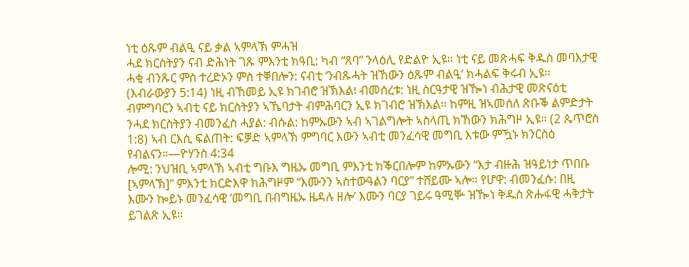ነቲ ዕጹም ብልዒ ናይ ቃል ኣምላኽ ምሓዝ
ሓደ ክርስትያን ናብ ድሕነት ገጹ ምእንቲ ክዓቢ: ካብ “ጸባ” ንላዕሊ የድልዮ ኢዩ። ነቲ ናይ መጽሓፍ ቅዱስ መባእታዊ ሓቂ ብንጹር ምስ ተረድኦን ምስ ተቐበሎን: ናብቲ ‘ንብጹሓት ዝኸውን ዕጹም ብልዒ’ ክሓልፍ ቅሩብ ኢዩ። (እብራውያን 5:14) ነዚ ብኸመይ ኢዩ ክገብሮ ዝኽእል፧ ብመሰረቱ: ነዚ ስርዓታዊ ዝዀነ ብሕታዊ መጽናዕቲ ብምግባርን ኣብቲ ናይ ክርስትያን ኣኼባታት ብምሕባርን ኢዩ ክገብሮ ዝኽእል። ከምዚ ዝኣመሰለ ጽቡቕ ልምድታት ንሓደ ክርስትያን ብመንፈስ ሓያል: ብሱል: ከምኡውን ኣብ ኣገልግሎት ኣስላጢ ክኸውን ክሕግዞ ኢዩ። (2 ጴጥሮስ 1:8) ኣብ ርእሲ ፍልጠት: ፍቓድ ኣምላኽ ምግባር እውን ኣብቲ መንፈሳዊ መግቢ እቱው ምዃኑ ክንርስዕ የብልናን።—ዮሃንስ 4:34
ሎሚ: ንህዝቢ ኣምላኽ ኣብቲ ግቡእ ግዜኡ መግቢ ምእንቲ ክቕርበሎም ከምኡውን “እታ ብዙሕ ዝዓይነታ ጥበቡ [ኣምላኽ]” ምእንቲ ክርድእዋ ክሕግዞም “እሙንን ኣስተውዓልን ባርያ” ተሸይሙ ኣሎ። የሆዋ: ብመንፈሱ: በዚ እሙን ኰይኑ መንፈሳዊ ‘መግቢ በብግዜኡ ዜዳሉ ዘሎ’ እሙን ባርያ ገይሩ ዓሚቝ ዝዀነ ቅዱስ ጽሑፋዊ ሓቅታት ይገልጽ ኢዩ።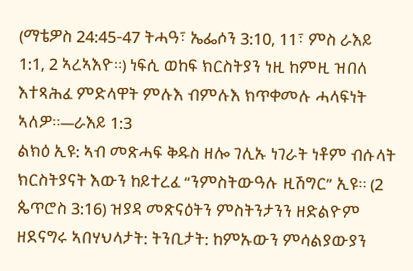(ማቴዎስ 24:45-47 ትሓዓ፣ ኤፌሶን 3:10, 11፣ ምስ ራእይ 1:1, 2 ኣረኣእዮ።) ነፍሲ ወከፍ ክርስትያን ነዚ ከምዚ ዝበለ እተጻሕፈ ምድላዋት ምሉእ ብምሉእ ክጥቀመሉ ሓላፍነት ኣለዎ።—ራእይ 1:3
ልክዕ ኢዩ: ኣብ መጽሓፍ ቅዱስ ዘሎ ገሊኡ ነገራት ነቶም ብሱላት ክርስትያናት እውን ከይተረፈ “ንምስትውዓሉ ዚሽግር” ኢዩ። (2 ጴጥሮስ 3:16) ዝያዳ መጽናዕትን ምስትንታንን ዘድልዮም ዘደናግሩ ኣበሃህላታት: ትንቢታት: ከምኡውን ምሳልያውያን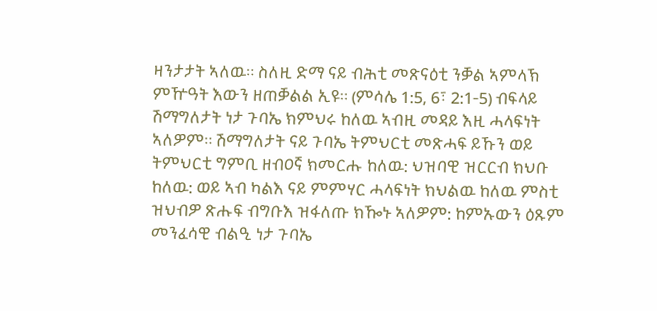ዛንታታት ኣለዉ። ስለዚ ድማ ናይ ብሕቲ መጽናዕቲ ንቓል ኣምላኽ ምዅዓት እውን ዘጠቓልል ኢዩ። (ምሳሌ 1:5, 6፣ 2:1-5) ብፍላይ ሽማግለታት ነታ ጉባኤ ክምህሩ ከለዉ ኣብዚ መዳይ እዚ ሓላፍነት ኣለዎም። ሽማግለታት ናይ ጉባኤ ትምህርቲ መጽሓፍ ይኹን ወይ ትምህርቲ ግምቢ ዘብዐኛ ክመርሑ ከለዉ: ህዝባዊ ዝርርብ ክህቡ ከለዉ: ወይ ኣብ ካልእ ናይ ምምሃር ሓላፍነት ክህልዉ ከለዉ ምስቲ ዝህብዎ ጽሑፍ ብግቡእ ዝፋለጡ ክዀኑ ኣለዎም: ከምኡውን ዕጹም መንፈሳዊ ብልዒ ነታ ጉባኤ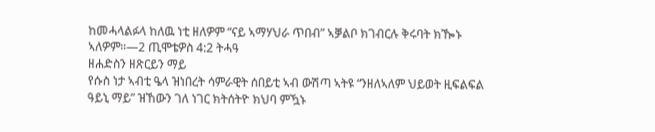ከመሓላልፉላ ከለዉ ነቲ ዘለዎም “ናይ ኣማሃህራ ጥበብ” ኣቓልቦ ክገብርሉ ቅሩባት ክዀኑ ኣለዎም።—2 ጢሞቴዎስ 4:2 ትሓዓ
ዘሐድስን ዘጽርይን ማይ
የሱስ ነታ ኣብቲ ዔላ ዝነበረት ሳምራዊት ሰበይቲ ኣብ ውሽጣ ኣትዩ “ንዘለኣለም ህይወት ዚፍልፍል ዓይኒ ማይ” ዝኸውን ገለ ነገር ክትሰትዮ ክህባ ምዃኑ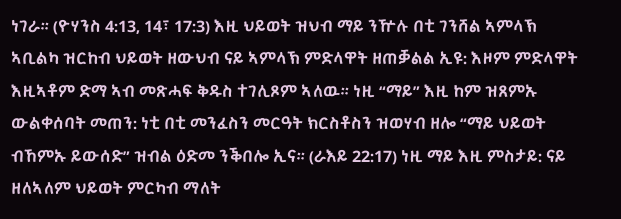ነገራ። (ዮሃንስ 4:13, 14፣ 17:3) እዚ ህይወት ዝህብ ማይ ንዅሉ በቲ ገንሸል ኣምላኽ ኣቢልካ ዝርከብ ህይወት ዘውህብ ናይ ኣምላኽ ምድላዋት ዘጠቓልል ኢዩ: እዞም ምድላዋት እዚኣቶም ድማ ኣብ መጽሓፍ ቅዱስ ተገሊጾም ኣለዉ። ነዚ “ማይ” እዚ ከም ዝጸምኡ ውልቀሰባት መጠን: ነቲ በቲ መንፈስን መርዓት ክርስቶስን ዝወሃብ ዘሎ “ማይ ህይወት ብኸምኡ ይውሰድ” ዝብል ዕድመ ንቕበሎ ኢና። (ራእይ 22:17) ነዚ ማይ እዚ ምስታይ: ናይ ዘለኣለም ህይወት ምርካብ ማለት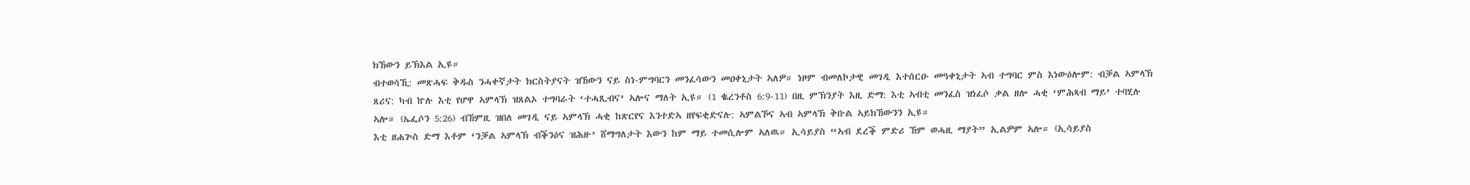ክኸውን ይኽእል ኢዩ።
ብተወሳኺ: መጽሓፍ ቅዱስ ንሓቀኛታት ክርስትያናት ዝኸውን ናይ ስነ-ምግባርን መንፈሳውን መዐቀኒታት ኣለዎ። ነዞም ብመለኮታዊ መገዲ እተሰርዑ መዓቀኒታት ኣብ ተግባር ምስ እነውዕሎም: ብቓል ኣምላኽ ጸሪና: ካብ ኵሉ እቲ የሆዋ ኣምላኽ ዝጸልኦ ተግባራት ‘ተሓጺብና’ ኣሎና ማለት ኢዩ። (1 ቈረንቶስ 6:9-11) በዚ ምኽንያት እዚ ድማ: እቲ ኣብቲ መንፈስ ዝነፈሶ ቃል ዘሎ ሓቂ ‘ምሕጻብ ማይ’ ተባሂሉ ኣሎ። (ኤፌሶን 5:26) ብኸምዚ ዝበለ መገዲ ናይ ኣምላኽ ሓቂ ከጽርየና እንተድኣ ዘየፍቂድናሉ: ኣምልኾና ኣብ ኣምላኽ ቅቡል ኣይክኸውንን ኢዩ።
እቲ ዘሐጕስ ድማ እቶም ‘ንቓል ኣምላኽ ብቕንዕና ዝሕዙ’ ሸማግለታት እውን ከም ማይ ተመሲሎም ኣለዉ። ኢሳይያስ “ኣብ ደረቕ ምድሪ ኸም ወሓዚ ማያት” ኢልዎም ኣሎ። (ኢሳይያስ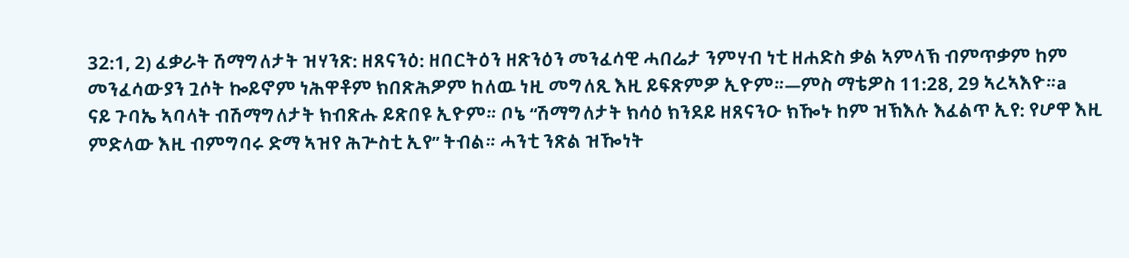32:1, 2) ፈቃራት ሽማግለታት ዝሃንጽ: ዘጸናንዕ: ዘበርትዕን ዘጽንዕን መንፈሳዊ ሓበሬታ ንምሃብ ነቲ ዘሐድስ ቃል ኣምላኽ ብምጥቃም ከም መንፈሳውያን ጓሶት ኰይኖም ነሕዋቶም ክበጽሕዎም ከለዉ ነዚ መግለጺ እዚ ይፍጽምዎ ኢዮም።—ምስ ማቴዎስ 11:28, 29 ኣረኣእዮ።a
ናይ ጉባኤ ኣባላት ብሽማግለታት ክብጽሑ ይጽበዩ ኢዮም። ቦኔ “ሽማግለታት ክሳዕ ክንደይ ዘጸናንዑ ክዀኑ ከም ዝኽእሉ እፈልጥ ኢየ: የሆዋ እዚ ምድላው እዚ ብምግባሩ ድማ ኣዝየ ሕጕስቲ ኢየ” ትብል። ሓንቲ ንጽል ዝዀነት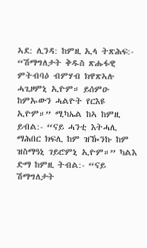ኣደ: ሊንዳ: ከምዚ ኢላ ትጽሕፍ:- “ሽማግለታት ቅዱስ ጽሑፋዊ ምትብባዕ ብምሃብ ክዋጽኣሉ ሓጊዞምኒ ኢዮም። ይሰምዑ ከምኡውን ሓልዮት የርእዩ ኢዮም።” ሚካኤል ከኣ ከምዚ ይብል:- “ናይ ሓንቲ እትሓሊ ማሕበር ክፍሊ ከም ዝዀንኩ ከም ዝስማዓኒ ገይሮምኒ ኢዮም።” ካልእ ድማ ከምዚ ትብል:- “ናይ ሽማግለታት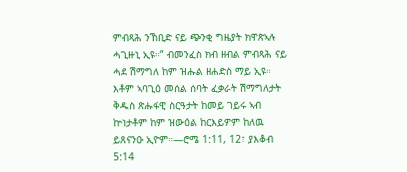ምብጻሕ ንኸቢድ ናይ ጭንቂ ግዜያት ክዋጽኣሉ ሓጊዙኒ ኢዩ።” ብመንፈስ ክብ ዘብል ምብጻሕ ናይ ሓደ ሽማግለ ከም ዝሑል ዘሐድስ ማይ ኢዩ። እቶም ኣባጊዕ መሰል ሰባት ፈቃራት ሽማግለታት ቅዱስ ጽሑፋዊ ስርዓታት ከመይ ገይሩ ኣብ ኵነታቶም ከም ዝውዕል ከርእይዎም ከለዉ ይጸናንዑ ኢዮም።—ሮሜ 1:11, 12፣ ያእቆብ 5:14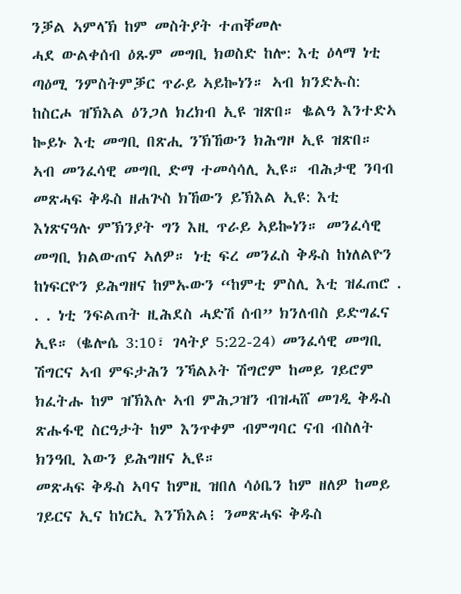ንቓል ኣምላኽ ከም መስትያት ተጠቐመሉ
ሓደ ውልቀሰብ ዕጹም መግቢ ክወስድ ከሎ: እቲ ዕላማ ነቲ ጣዕሚ ንምስትምቓር ጥራይ ኣይኰነን። ኣብ ክንድኡስ: ከስርሖ ዝኽእል ዕንጋለ ክረክብ ኢዩ ዝጽበ። ቈልዓ እንተድኣ ኰይኑ እቲ መግቢ በጽሒ ንኽኸውን ክሕግዞ ኢዩ ዝጽበ። ኣብ መንፈሳዊ መግቢ ድማ ተመሳሳሊ ኢዩ። ብሕታዊ ንባብ መጽሓፍ ቅዱስ ዘሐጕስ ክኸውን ይኽእል ኢዩ: እቲ እነጽናዓሉ ምኽንያት ግን እዚ ጥራይ ኣይኰነን። መንፈሳዊ መግቢ ክልውጠና ኣለዎ። ነቲ ፍረ መንፈስ ቅዱስ ከነለልዮን ከነፍርዮን ይሕግዘና ከምኡውን “ከምቲ ምስሊ እቲ ዝፈጠሮ . . . ነቲ ንፍልጠት ዚሕደስ ሓድሽ ሰብ” ክንለብስ ይድግፈና ኢዩ። (ቈሎሴ 3:10፣ ገላትያ 5:22-24) መንፈሳዊ መግቢ ሽግርና ኣብ ምፍታሕን ንኻልኦት ሽግሮም ከመይ ገይሮም ክፈትሑ ከም ዝኽእሉ ኣብ ምሕጋዝን ብዝሓሸ መገዲ ቅዱስ ጽሑፋዊ ስርዓታት ከም እንጥቀም ብምግባር ናብ ብስለት ክንዓቢ እውን ይሕግዘና ኢዩ።
መጽሓፍ ቅዱስ ኣባና ከምዚ ዝበለ ሳዕቤን ከም ዘለዎ ከመይ ገይርና ኢና ከነርኢ እንኽእል፧ ንመጽሓፍ ቅዱስ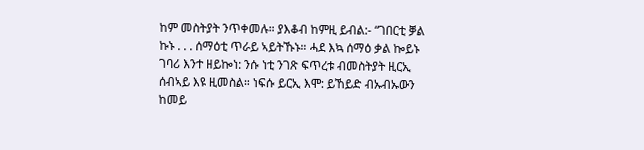ከም መስትያት ንጥቀመሉ። ያእቆብ ከምዚ ይብል:- “ገበርቲ ቓል ኩኑ . . . ሰማዕቲ ጥራይ ኣይትኹኑ። ሓደ እኳ ሰማዕ ቃል ኰይኑ ገባሪ እንተ ዘይኰነ: ንሱ ነቲ ንገጽ ፍጥረቱ ብመስትያት ዚርኢ ሰብኣይ እዩ ዚመስል። ነፍሱ ይርኢ እሞ: ይኸይድ ብኡብኡውን ከመይ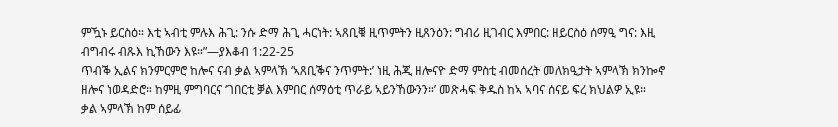ምዃኑ ይርስዕ። እቲ ኣብቲ ምሉእ ሕጊ: ንሱ ድማ ሕጊ ሓርነት: ኣጸቢቑ ዚጥምትን ዚጸንዕን: ግብሪ ዚገብር እምበር: ዘይርስዕ ሰማዒ ግና: እዚ ብግብሩ ብጹእ ኪኸውን እዩ።”—ያእቆብ 1:22-25
ጥብቕ ኢልና ክንምርምሮ ከሎና ናብ ቃል ኣምላኽ ‘ኣጸቢቕና ንጥምት:’ ነዚ ሕጂ ዘሎናዮ ድማ ምስቲ ብመሰረት መለክዒታት ኣምላኽ ክንኰኖ ዘሎና ነወዳድሮ። ከምዚ ምግባርና ‘ገበርቲ ቓል እምበር ሰማዕቲ ጥራይ ኣይንኸውንን።’ መጽሓፍ ቅዱስ ከኣ ኣባና ሰናይ ፍረ ክህልዎ ኢዩ።
ቃል ኣምላኽ ከም ሰይፊ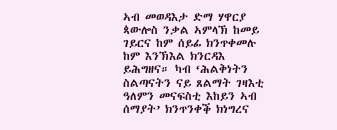ኣብ መወዳእታ ድማ ሃዋርያ ጳውሎስ ንቃል ኣምላኽ ከመይ ገይርና ከም ሰይፊ ክንጥቀመሉ ከም እንኽእል ክንርዳእ ይሕግዘና። ካብ ‘ሕልቅነትን ስልጣናትን ናይ ጸልማት ገዛእቲ ዓለምን መናፍስቲ እከይን ኣብ ሰማያት’ ክንጥንቀቕ ክነግረና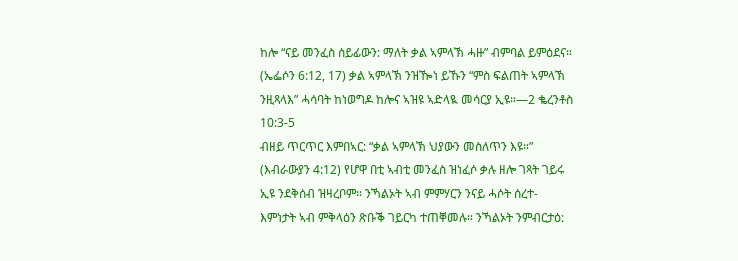ከሎ “ናይ መንፈስ ሰይፊውን: ማለት ቃል ኣምላኽ ሓዙ” ብምባል ይምዕደና። (ኤፌሶን 6:12, 17) ቃል ኣምላኽ ንዝዀነ ይኹን “ምስ ፍልጠት ኣምላኽ ንዚጻላእ” ሓሳባት ከነወግዶ ከሎና ኣዝዩ ኣድላዪ መሳርያ ኢዩ።—2 ቈረንቶስ 10:3-5
ብዘይ ጥርጥር እምበኣር: “ቃል ኣምላኽ ህያውን መስለጥን እዩ።” (እብራውያን 4:12) የሆዋ በቲ ኣብቲ መንፈስ ዝነፈሶ ቃሉ ዘሎ ገጻት ገይሩ ኢዩ ንደቅሰብ ዝዛረቦም። ንኻልኦት ኣብ ምምሃርን ንናይ ሓሶት ሰረተ-እምነታት ኣብ ምቅላዕን ጽቡቕ ገይርካ ተጠቐመሉ። ንኻልኦት ንምብርታዕ: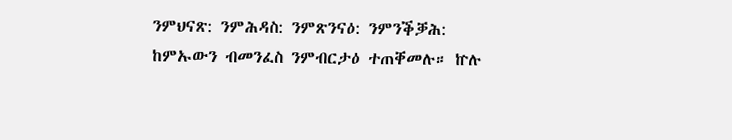ንምህናጽ: ንምሕዳስ: ንምጽንናዕ: ንምንቕቓሕ: ከምኡውን ብመንፈስ ንምብርታዕ ተጠቐመሉ። ኵሉ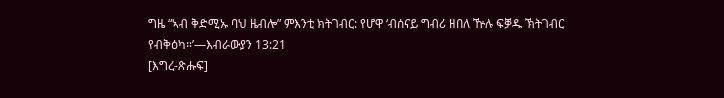ግዜ “ኣብ ቅድሚኡ ባህ ዜብሎ” ምእንቲ ክትገብር: የሆዋ ‘ብሰናይ ግብሪ ዘበለ ዅሉ ፍቓዱ ኽትገብር የብቅዕካ።’—እብራውያን 13:21
[እግረ-ጽሑፍ]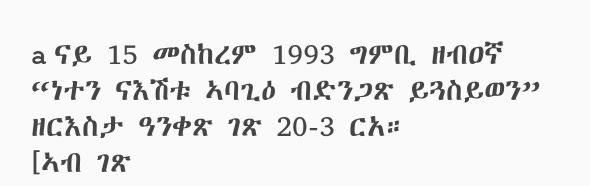a ናይ 15 መስከረም 1993 ግምቢ ዘብዐኛ “ነተን ናእሽቱ ኣባጊዕ ብድንጋጽ ይጓስይወን” ዘርእስታ ዓንቀጽ ገጽ 20-3 ርአ።
[ኣብ ገጽ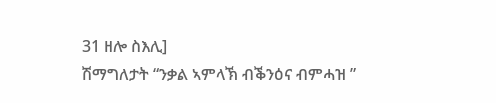31 ዘሎ ስእሊ]
ሽማግለታት “ንቃል ኣምላኽ ብቕንዕና ብምሓዝ ”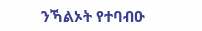ንኻልኦት የተባብዑ